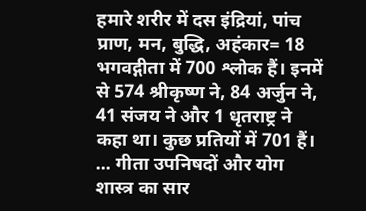हमारे शरीर में दस इंद्रियां, पांच प्राण, मन, बुद्धि, अहंकार= 18 भगवद्गीता में 700 श्लोक हैं। इनमें से 574 श्रीकृष्ण ने, 84 अर्जुन ने, 41 संजय ने और 1 धृतराष्ट्र ने कहा था। कुछ प्रतियों में 701 हैं। ... गीता उपनिषदों और योग शास्त्र का सार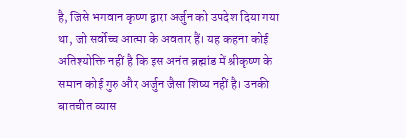है, जिसे भगवान कृष्ण द्वारा अर्जुन को उपदेश दिया गया था, जो सर्वोच्च आत्मा के अवतार हैं। यह कहना कोई अतिश्योक्ति नहीं है कि इस अनंत ब्रह्मांड में श्रीकृष्ण के समान कोई गुरु और अर्जुन जैसा शिष्य नहीं है। उनकी बातचीत व्यास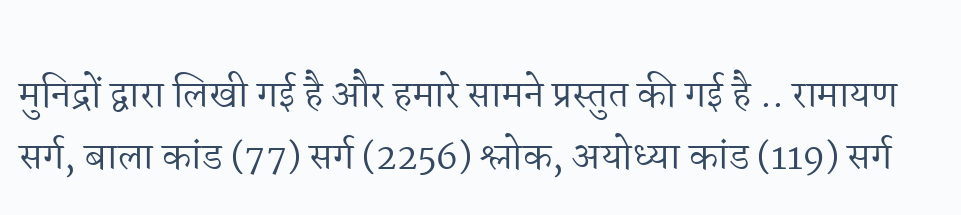मुनिद्रों द्वारा लिखी गई है और हमारे सामने प्रस्तुत की गई है .. रामायण सर्ग, बाला कांड (77) सर्ग (2256) श्लोक, अयोध्या कांड (119) सर्ग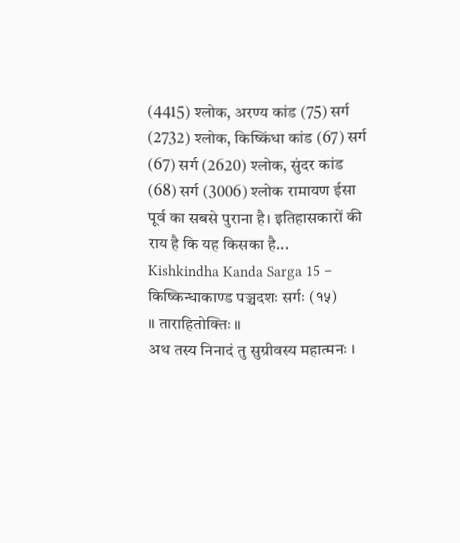(4415) श्लोक, अरण्य कांड (75) सर्ग (2732) श्लोक, किष्किंधा कांड (67) सर्ग (67) सर्ग (2620) श्लोक, सुंदर कांड (68) सर्ग (3006) श्लोक रामायण ईसा पूर्व का सबसे पुराना है। इतिहासकारों की राय है कि यह किसका है...
Kishkindha Kanda Sarga 15 – किष्किन्धाकाण्ड पञ्चदशः सर्गः (१५)
॥ ताराहितोक्तिः ॥
अथ तस्य निनादं तु सुग्रीवस्य महात्मनः ।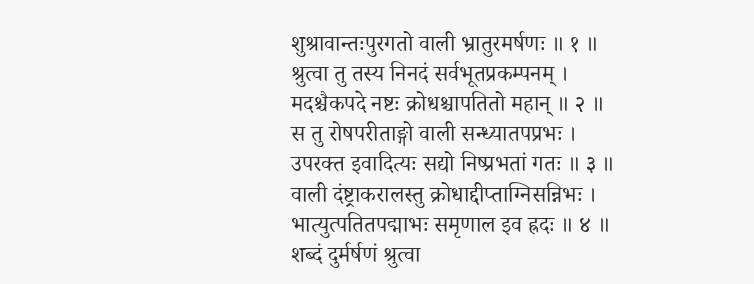शुश्रावान्तःपुरगतो वाली भ्रातुरमर्षणः ॥ १ ॥
श्रुत्वा तु तस्य निनदं सर्वभूतप्रकम्पनम् ।
मदश्चैकपदे नष्टः क्रोधश्चापतितो महान् ॥ २ ॥
स तु रोषपरीताङ्गो वाली सन्ध्यातपप्रभः ।
उपरक्त इवादित्यः सद्यो निष्प्रभतां गतः ॥ ३ ॥
वाली दंष्ट्राकरालस्तु क्रोधाद्दीप्ताग्निसन्निभः ।
भात्युत्पतितपद्माभः समृणाल इव ह्रदः ॥ ४ ॥
शब्दं दुर्मर्षणं श्रुत्वा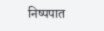निष्पपात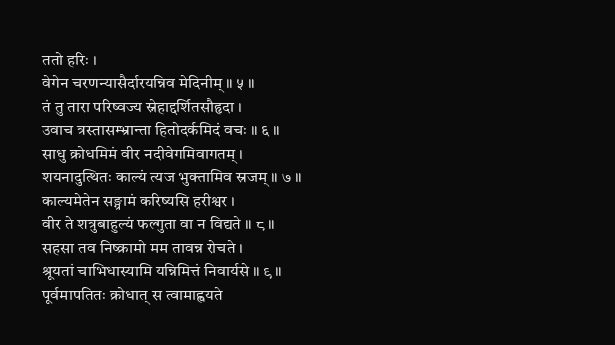ततो हरिः ।
वेगेन चरणन्यासैर्दारयन्निव मेदिनीम् ॥ ५ ॥
तं तु तारा परिष्वज्य स्नेहाद्दर्शितसौहृदा ।
उवाच त्रस्तासम्भ्रान्ता हितोदर्कमिदं वचः ॥ ६ ॥
साधु क्रोधमिमं वीर नदीवेगमिवागतम् ।
शयनादुत्थितः काल्यं त्यज भुक्तामिव स्रजम् ॥ ७ ॥
काल्यमेतेन सङ्ग्रामं करिष्यसि हरीश्वर ।
वीर ते शत्रुबाहुल्यं फल्गुता वा न विद्यते ॥ ८ ॥
सहसा तव निष्क्रामो मम तावन्न रोचते ।
श्रूयतां चाभिधास्यामि यन्निमित्तं निवार्यसे ॥ ९ ॥
पूर्वमापतितः क्रोधात् स त्वामाह्वयते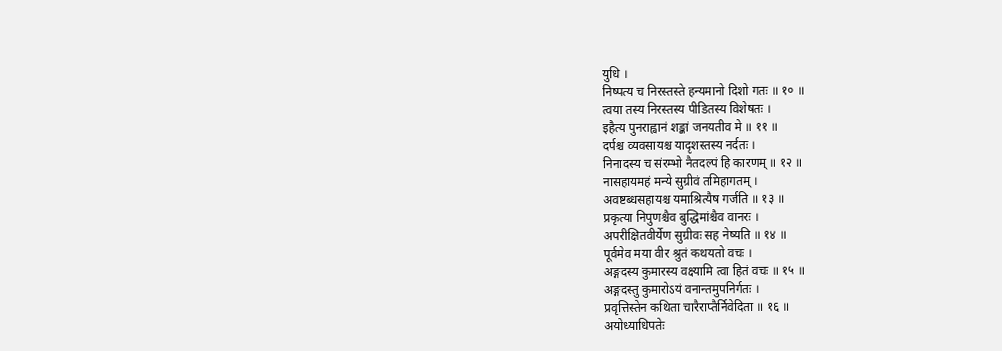युधि ।
निष्पत्य च निरस्तस्ते हन्यमानो दिशो गतः ॥ १० ॥
त्वया तस्य निरस्तस्य पीडितस्य विशेषतः ।
इहैत्य पुनराह्वानं शङ्कां जनयतीव मे ॥ ११ ॥
दर्पश्च व्यवसायश्च यादृशस्तस्य नर्दतः ।
निनादस्य च संरम्भो नैतदल्पं हि कारणम् ॥ १२ ॥
नासहायमहं मन्ये सुग्रीवं तमिहागतम् ।
अवष्टब्धसहायश्च यमाश्रित्यैष गर्जति ॥ १३ ॥
प्रकृत्या निपुणश्चैव बुद्धिमांश्चैव वानरः ।
अपरीक्षितवीर्येण सुग्रीवः सह नेष्यति ॥ १४ ॥
पूर्वमेव मया वीर श्रुतं कथयतो वचः ।
अङ्गदस्य कुमारस्य वक्ष्यामि त्वा हितं वचः ॥ १५ ॥
अङ्गदस्तु कुमारोऽयं वनान्तमुपनिर्गतः ।
प्रवृत्तिस्तेन कथिता चारैराप्तैर्निवेदिता ॥ १६ ॥
अयोध्याधिपतेः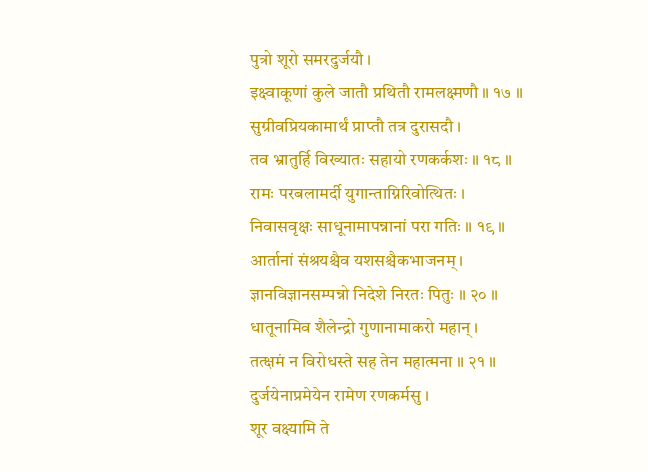पुत्रो शूरो समरदुर्जयौ ।
इक्ष्वाकूणां कुले जातौ प्रथितौ रामलक्ष्मणौ ॥ १७ ॥
सुग्रीवप्रियकामार्थं प्राप्तौ तत्र दुरासदौ ।
तव भ्रातुर्हि विख्यातः सहायो रणकर्कशः ॥ १८ ॥
रामः परबलामर्दी युगान्ताग्निरिवोत्थितः ।
निवासवृक्षः साधूनामापन्नानां परा गतिः ॥ १९ ॥
आर्तानां संश्रयश्चैव यशसश्चैकभाजनम् ।
ज्ञानविज्ञानसम्पन्नो निदेशे निरतः पितुः ॥ २० ॥
धातूनामिव शैलेन्द्रो गुणानामाकरो महान् ।
तत्क्षमं न विरोधस्ते सह तेन महात्मना ॥ २१ ॥
दुर्जयेनाप्रमेयेन रामेण रणकर्मसु ।
शूर वक्ष्यामि ते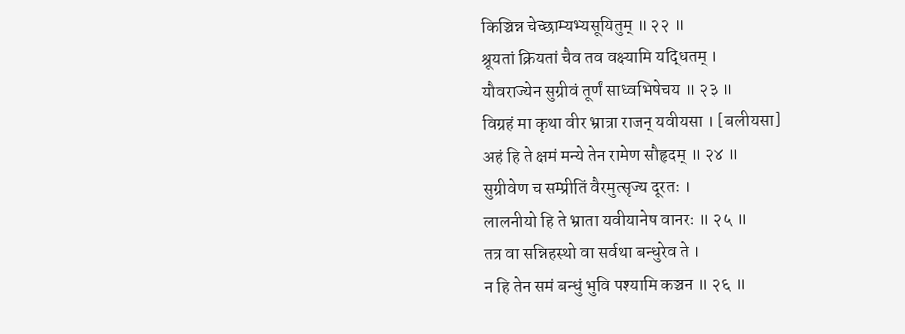किञ्चिन्न चेच्छाम्यभ्यसूयितुम् ॥ २२ ॥
श्रूयतां क्रियतां चैव तव वक्ष्यामि यद्धितम् ।
यौवराज्येन सुग्रीवं तूर्णं साध्वभिषेचय ॥ २३ ॥
विग्रहं मा कृथा वीर भ्रात्रा राजन् यवीयसा । [बलीयसा]
अहं हि ते क्षमं मन्ये तेन रामेण सौहृदम् ॥ २४ ॥
सुग्रीवेण च सम्प्रीतिं वैरमुत्सृज्य दूरतः ।
लालनीयो हि ते भ्राता यवीयानेष वानरः ॥ २५ ॥
तत्र वा सन्निहस्थो वा सर्वथा बन्धुरेव ते ।
न हि तेन समं बन्धुं भुवि पश्यामि कञ्चन ॥ २६ ॥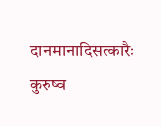दानमानादिसत्कारैः कुरुष्व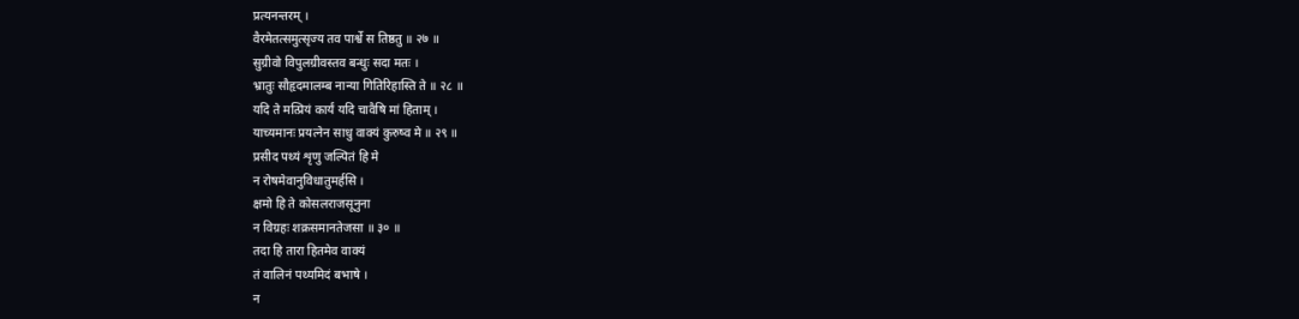प्रत्यनन्तरम् ।
वैरमेतत्समुत्सृज्य तव पार्श्वे स तिष्ठतु ॥ २७ ॥
सुग्रीवो विपुलग्रीवस्तव बन्धुः सदा मतः ।
भ्रातुः सौहृदमालम्ब नान्या गितिरिहास्ति ते ॥ २८ ॥
यदि ते मत्प्रियं कार्यं यदि चावैषि मां हिताम् ।
याच्यमानः प्रयत्नेन साधु वाक्यं कुरुष्व मे ॥ २९ ॥
प्रसीद पथ्यं शृणु जल्पितं हि मे
न रोषमेवानुविधातुमर्हसि ।
क्षमो हि ते कोसलराजसूनुना
न विग्रहः शक्रसमानतेजसा ॥ ३० ॥
तदा हि तारा हितमेव वाक्यं
तं वालिनं पथ्यमिदं बभाषे ।
न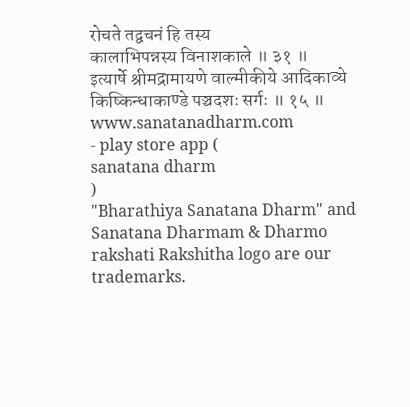रोचते तद्वचनं हि तस्य
कालाभिपन्नस्य विनाशकाले ॥ ३१ ॥
इत्यार्षे श्रीमद्रामायणे वाल्मीकीये आदिकाव्ये किष्किन्धाकाण्डे पञ्चदशः सर्गः ॥ १५ ॥
www.sanatanadharm.com
- play store app (
sanatana dharm
)
"Bharathiya Sanatana Dharm" and Sanatana Dharmam & Dharmo rakshati Rakshitha logo are our trademarks.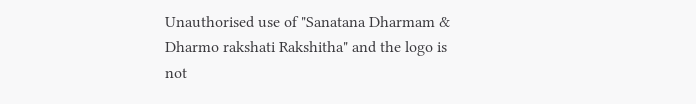Unauthorised use of "Sanatana Dharmam & Dharmo rakshati Rakshitha" and the logo is not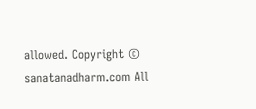allowed. Copyright © sanatanadharm.com All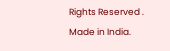Rights Reserved . Made in India.